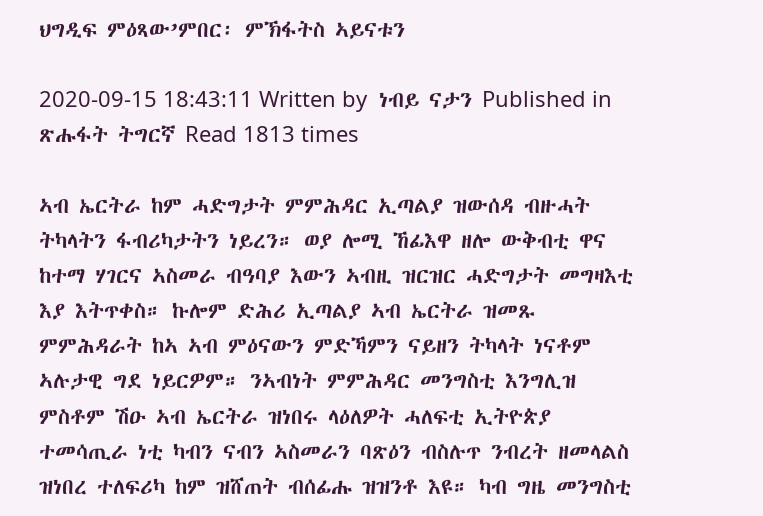ህግዲፍ ምዕጻው’ምበር፡ ምኽፋትስ ኣይናቱን

2020-09-15 18:43:11 Written by  ነብይ ናታን Published in ጽሑፋት ትግርኛ Read 1813 times

ኣብ ኤርትራ ከም ሓድግታት ምምሕዳር ኢጣልያ ዝውሰዳ ብዙሓት ትካላትን ፋብሪካታትን ነይረን። ወያ ሎሚ ኸፊእዋ ዘሎ ውቅብቲ ዋና ከተማ ሃገርና ኣስመራ ብዓባያ እውን ኣብዚ ዝርዝር ሓድግታት መግዛእቲ እያ እትጥቀስ። ኩሎም ድሕሪ ኢጣልያ ኣብ ኤርትራ ዝመጹ ምምሕዳራት ከኣ ኣብ ምዕናውን ምድኻምን ናይዘን ትካላት ነናቶም ኣሉታዊ ግደ ነይርዎም። ንኣብነት ምምሕዳር መንግስቲ እንግሊዝ ምስቶም ሽዑ ኣብ ኤርትራ ዝነበሩ ላዕለዎት ሓለፍቲ ኢትዮጵያ ተመሳጢራ ነቲ ካብን ናብን ኣስመራን ባጽዕን ብስሉጥ ንብረት ዘመላልስ ዝነበረ ተለፍሪካ ከም ዝሸጠት ብሰፊሑ ዝዝንቶ እዩ። ካብ ግዜ መንግስቲ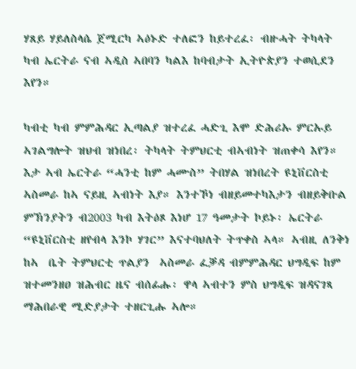ሃጸይ ሃይለስላሴ ጀሚርካ ኣዕኑድ ተለፎን ከይተረፈ፡ ብዙሓት ትካላት ካብ ኤርትራ ናብ ኣዲስ ኣበባን ካልእ ከባብታት ኢትዮጵያን ተወሲደን እየን።

ካብቲ ካብ ምምሕዳር ኢጣልያ ዝተረፈ ሓድጊ እሞ ድሕሪኡ ምርኡይ ኣገልግሎት ዝህብ ዝነበረ፡ ትካላት ትምህርቲ ብኣብነት ዝጠቀሳ እየን። እታ ኣብ ኤርትራ “ሓንቲ ከም ሓሙስ” ትበሃል ዝነበረት ዩኒቨርስቲ ኣስመራ ከኣ ናይዚ ኣብነት እያ። እንተኾነ ብዘይመተካእታን ብዘይቅቡል ምኽንያትን ብ2003 ካብ እትዕጾ እነሆ 17 ዓመታት ኮይኑ፡ ኤርትራ “ዩኒቨርስቲ ዘየብላ እንኮ ሃገር” እናተባህለት ትጥቀስ ኣላ። ኣብዚ ለንቅነ ከኣ  ቤት ትምህርቲ ጥልያን  ኣስመራ ፈቓዳ ብምምሕዳር ህግዲፍ ከም ዝተመንዘዐ ዝሕብር ዜና ብሰፊሑ፡ ዋላ ኣብተን ምስ ህግዲፍ ዝዳናገጻ ማሕበራዊ ሚድያታት ተዘርጊሑ ኣሎ።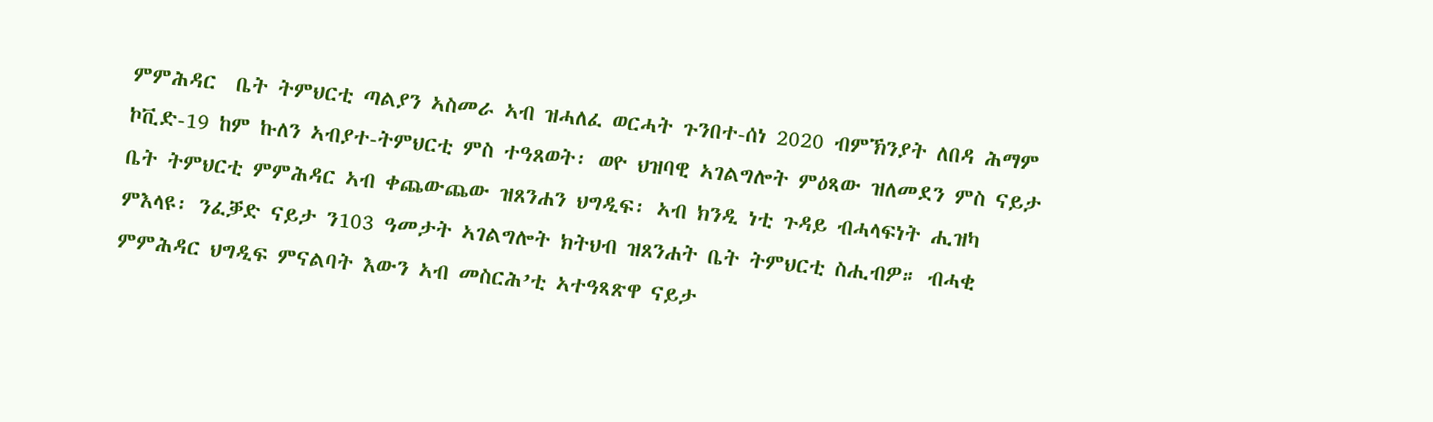ምምሕዳር  ቤት ትምህርቲ ጣልያን ኣስመራ ኣብ ዝሓለፈ ወርሓት ጉንበተ-ሰነ 2020 ብምኽንያት ለበዳ ሕማም ኮቪድ-19 ከም ኩለን ኣብያተ-ትምህርቲ ምስ ተዓጸወት፡ ወዮ ህዝባዊ ኣገልግሎት ምዕጻው ዝለመደን ምስ ናይታ ቤት ትምህርቲ ምምሕዳር ኣብ ቀጨውጨው ዝጸንሐን ህግዲፍ፡ ኣብ ክንዲ ነቲ ጉዳይ ብሓላፍነት ሒዝካ ምእላዩ፡ ንፈቓድ ናይታ ን103 ዓመታት ኣገልግሎት ክትህብ ዝጸንሐት ቤት ትምህርቲ ስሒብዎ። ብሓቂ ምምሕዳር ህግዲፍ ምናልባት እውን ኣብ መስርሕ’ቲ ኣተዓጻጽዋ ናይታ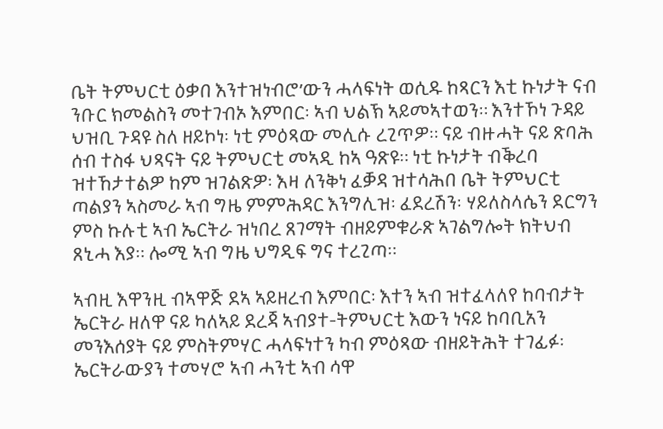ቤት ትምህርቲ ዕቃበ እንተዝነብሮ’ውን ሓላፍነት ወሲዱ ከጻርን እቲ ኩነታት ናብ ንቡር ክመልስን መተገብኦ እምበር፡ ኣብ ህልኽ ኣይመኣተወን። እንተኾነ ጉዳይ ህዝቢ ጉዳዩ ስለ ዘይኮነ፡ ነቲ ምዕጻው መሊሱ ረጊጥዎ። ናይ ብዙሓት ናይ ጽባሕ ሰብ ተስፋ ህጻናት ናይ ትምህርቲ መኣዲ ከኣ ዓጽዩ። ነቲ ኩነታት ብቕረባ ዝተኸታተልዎ ከም ዝገልጽዎ፡ እዛ ለንቅነ ፈቓዳ ዝተሳሕበ ቤት ትምህርቲ ጣልያን ኣስመራ ኣብ ግዜ ምምሕዳር እንግሊዝ፡ ፈደረሽን፡ ሃይለስላሴን ደርግን ምስ ኩሉቲ ኣብ ኤርትራ ዝነበረ ጸገማት ብዘይምቁራጽ ኣገልግሎት ክትህብ ጸኒሓ እያ። ሎሚ ኣብ ግዜ ህግዲፍ ግና ተረጊጣ።

ኣብዚ እዋንዚ ብኣዋጅ ደኣ ኣይዘረብ እምበር፡ እተን ኣብ ዝተፈላለየ ከባብታት ኤርትራ ዘለዋ ናይ ካለኣይ ደረጃ ኣብያተ-ትምህርቲ እውን ነናይ ከባቢአን መንእሰያት ናይ ምስትምሃር ሓላፍነተን ካብ ምዕጻው ብዘይትሕት ተገፊፉ፡ ኤርትራውያን ተመሃሮ ኣብ ሓንቲ ኣብ ሳዋ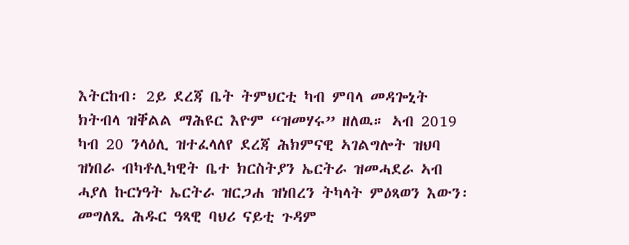እትርከብ፡ 2ይ ደረጃ ቤት ትምህርቲ ካብ ምባላ መዳጐኒት ክትብላ ዝቐልል ማሕዩር እዮም “ዝመሃሩ” ዘለዉ። ኣብ 2019 ካብ 20 ንላዕሊ ዝተፈላለየ ደረጃ ሕክምናዊ ኣገልግሎት ዝህባ ዝነበራ ብካቶሊካዊት ቤተ ክርስትያን ኤርትራ ዝመሓደራ ኣብ ሓያለ ኩርነዓት ኤርትራ ዝርጋሐ ዝነበረን ትካላት ምዕጻወን እውን፡ መግለጺ ሕዱር ዓጻዊ ባህሪ ናይቲ ጉዳም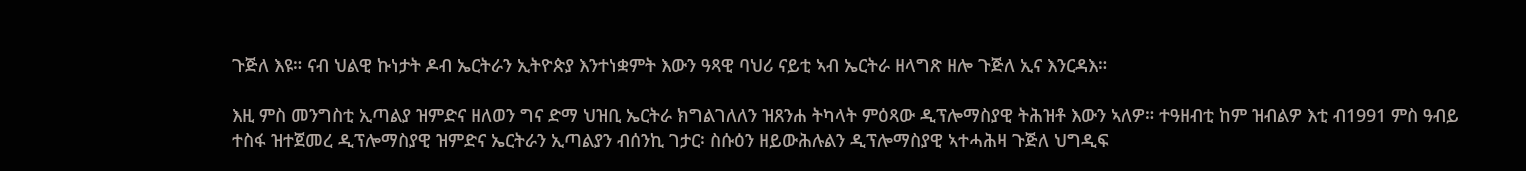ጉጅለ እዩ። ናብ ህልዊ ኩነታት ዶብ ኤርትራን ኢትዮጵያ እንተነቋምት እውን ዓጻዊ ባህሪ ናይቲ ኣብ ኤርትራ ዘላግጽ ዘሎ ጉጅለ ኢና እንርዳእ።

እዚ ምስ መንግስቲ ኢጣልያ ዝምድና ዘለወን ግና ድማ ህዝቢ ኤርትራ ክግልገለለን ዝጸንሐ ትካላት ምዕጻው ዲፕሎማስያዊ ትሕዝቶ እውን ኣለዎ። ተዓዘብቲ ከም ዝብልዎ እቲ ብ1991 ምስ ዓብይ ተስፋ ዝተጀመረ ዲፕሎማስያዊ ዝምድና ኤርትራን ኢጣልያን ብሰንኪ ገታር፡ ስሱዕን ዘይውሕሉልን ዲፕሎማስያዊ ኣተሓሕዛ ጉጅለ ህግዲፍ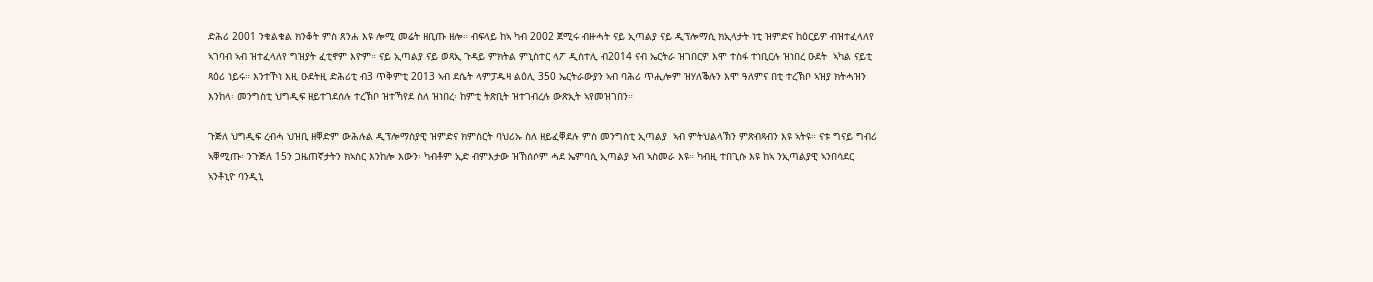ድሕሪ 2001 ንቁልቁል ክንቆት ምስ ጸንሐ እዩ ሎሚ መሬት ዘቢጡ ዘሎ። ብፍላይ ከኣ ካብ 2002 ጀሚሩ ብዙሓት ናይ ኢጣልያ ናይ ዲፕሎማሲ ክኢላታት ነቲ ዝምድና ከዕርይዎ ብዝተፈላለየ ኣገባብ ኣብ ዝተፈላለየ ግዝያት ፈቲኖም እዮም። ናይ ኢጣልያ ናይ ወጻኢ ጉዳይ ምክትል ምኒስተር ላፖ ዲስተሊ ብ2014 ናብ ኤርትራ ዝገበርዎ እሞ ተስፋ ተነቢርሉ ዝነበረ ዑደት  ኣካል ናይቲ ጻዕሪ ነይሩ። እንተኾነ እዚ ዑደትዚ ድሕሪቲ ብ3 ጥቅምቲ 2013 ኣብ ደሴት ላምፓዱዛ ልዕሊ 350 ኤርትራውያን ኣብ ባሕሪ ጥሒሎም ዝሃለቕሉን እሞ ዓለምና በቲ ተረኽቦ ኣዝያ ክትሓዝን እንከላ፡ መንግስቲ ህግዲፍ ዘይተገደሰሉ ተረኽቦ ዝተኻየደ ስለ ዝነበረ፡ ከምቲ ትጽቢት ዝተገብረሉ ውጽኢት ኣየመዝገበን።

ጉጅለ ህግዲፍ ረብሓ ህዝቢ ዘቐድም ውሕሉል ዲፕሎማስያዊ ዝምድና ክምስርት ባህሪኡ ስለ ዘይፈቐደሉ ምስ መንግስቲ ኢጣልያ  ኣብ ምትህልላኽን ምጽብጻብን እዩ ኣትዩ። ናቱ ግናይ ግብሪ ኣቐሚጡ፡ ንጉጅለ 15ን ጋዜጠኛታትን ክኣስር እንከሎ እውን፡ ካብቶም ኢድ ብምእታው ዝኸሰሶም ሓደ ኤምባሲ ኢጣልያ ኣብ ኣስመራ እዩ። ካብዚ ተበጊሱ እዩ ከኣ ንኢጣልያዊ ኣንበሳደር  ኣንቶኒዮ ባንዲኒ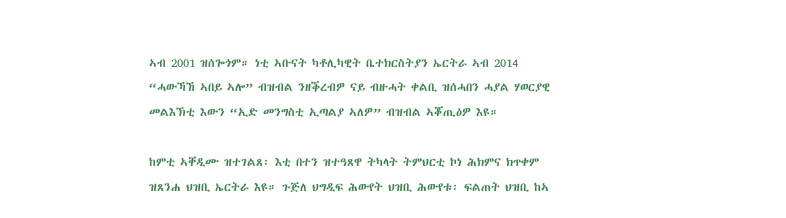ኣብ 2001 ዝሰጐጎም። ነቲ ኣቡናት ካቶሊካዊት ቤተክርስትያን ኤርትራ ኣብ 2014 “ሓውኻኸ ኣበይ ኣሎ” ብዝብል ንዘቕረብዎ ናይ ብዙሓት ቀልቢ ዝሰሓበን ሓያል ሃወርያዊ መልእኽቲ እውን “ኢድ መንግስቲ ኢጣልያ ኣለዎ” ብዝብል ኣቖጢዕዎ እዩ።

ከምቲ ኣቐዲሙ ዝተገልጸ፡ እቲ በተን ዝተዓጸዋ ትካላት ትምህርቲ ኮነ ሕክምና ክጥቀም ዝጸንሐ ህዝቢ ኤርትራ እዩ። ጉጅለ ህግዲፍ ሕውየት ህዝቢ ሕውየቱ፡ ፍልጠት ህዝቢ ከኣ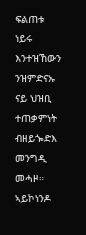ፍልጠቱ ነይሩ እንተዝኸውን ንዝምድናኡ ናይ ህዝቢ ተጠቃምነት ብዘይጐድእ መንግዲ መሓዞ። ኣይኮነንዶ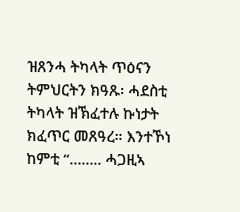ዝጸንሓ ትካላት ጥዕናን ትምህርትን ክዓጹ፡ ሓደስቲ ትካላት ዝኽፈተሉ ኩነታት ክፈጥር መጸዓረ። እንተኾነ ከምቲ “…….. ሓጋዚኣ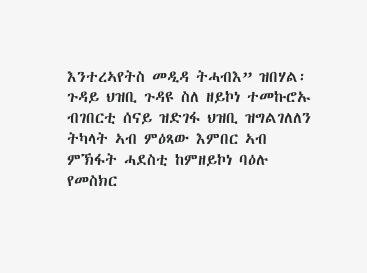እንተረኣየትስ መዲዳ ትሓብእ” ዝበሃል፡  ጉዳይ ህዝቢ ጉዳዩ ስለ ዘይኮነ ተመኩሮኡ ብገበርቲ ሰናይ ዝድገፋ ህዝቢ ዝግልገለለን  ትካላት ኣብ ምዕጻው እምበር ኣብ ምኽፋት ሓደስቲ ከምዘይኮነ ባዕሉ የመስክር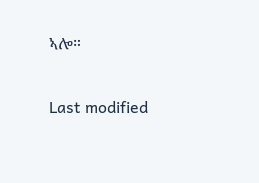ኣሎ።

Last modified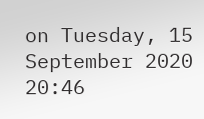on Tuesday, 15 September 2020 20:46